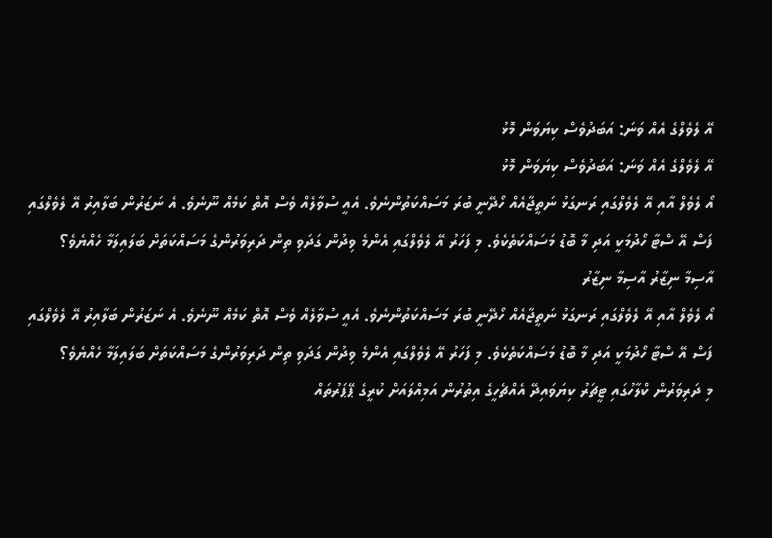އޭ ލެވެލްގެ އެއް ވަނަ: އަބަދުވެސް ކިޔަވަން މޮޅު
އޭ ލެވެލްގެ އެއް ވަނަ: އަބަދުވެސް ކިޔަވަން މޮޅު
އޯ ލެވެލް އާއި އޭ ލެވެލްގައި ރަނގަޅު ނަތީޖާއެއް ހޯދޭނީ ބުރަ މަސައްކަތުންނެވެ. އެއީ ސުވާލެއް ވެސް އޮތް ކަމެއް ނޫނެވެ. އެ ނަޒަރުން ބަލާއިރު އޭ ލެވެލްގައި ފަސް އޭ ސްޓާ ހޯދުމަކީ އަދި މާ ބޮޑު މަސައްކަތެކެވެ. މި ފަހަރު އޭ ލެވެލްގައި އެންމެ ވިދުން ގަދަވި ތިން ދަރިވަރުންގެ މަސައްކަތަށް ބަލައިލަމާ ހެއްޔެވެ؟
އާސިމާ ނިޒާރު އާސިމާ ނިޒާރު
އޯ ލެވެލް އާއި އޭ ލެވެލްގައި ރަނގަޅު ނަތީޖާއެއް ހޯދޭނީ ބުރަ މަސައްކަތުންނެވެ. އެއީ ސުވާލެއް ވެސް އޮތް ކަމެއް ނޫނެވެ. އެ ނަޒަރުން ބަލާއިރު އޭ ލެވެލްގައި ފަސް އޭ ސްޓާ ހޯދުމަކީ އަދި މާ ބޮޑު މަސައްކަތެކެވެ. މި ފަހަރު އޭ ލެވެލްގައި އެންމެ ވިދުން ގަދަވި ތިން ދަރިވަރުންގެ މަސައްކަތަށް ބަލައިލަމާ ހެއްޔެވެ؟
މި ދަރިވަރުން ކްލާހުގައި ޓީޗަރު ކިޔަވައިދޭ އެއްޗެހީގެ އިތުރުން އަމިއްލައަށް ކުރީގެ ޕޭޕަރުތައް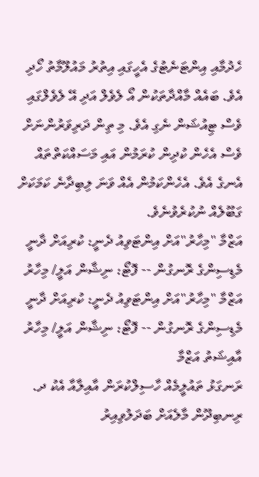ހެދުމާއި އިންޓަނެޓުގެ އެހީގައި އިތުރު މައުލޫމާތު ހޯދި އެވެ. ބައެއް މާއްދާތަކުން އޯ ލެވެލް އަދި އޭ ލެވެލްގައި ވެސް ޓިއުޝަން ނެގި އެވެ. މި ތިން ދަރިވަރުންނަށް ވެސް އެހެން ކުދިން ކުރަމުން އައި މަސައްކަތްތައް އެނގެ އެވެ. އެހެންކަމުން އެއް ވަނަ ލިބިދާނެ ކަމަކަށް ގަބޫލެއް ނުކުރެވުނެވެ.
އަޒްމާ "މިހާރު"އަށް އިންޓަވިއު ދެނީ: ކުރިއަށް ދާނީ މެޑިސިންގެ ރޮނގުން -- ފޮޓޯ: ނިޝާން އަލީ/ މިހާރު
އަޒްމާ "މިހާރު"އަށް އިންޓަވިއު ދެނީ: ކުރިއަށް ދާނީ މެޑިސިންގެ ރޮނގުން -- ފޮޓޯ: ނިޝާން އަލީ/ މިހާރު
އާއިޝަތު އަޒްމާ
ރަނގަޅު ތައުލީމެއް ހާސިލްކުރަން އާއިލާއާ އެކު ދ. ރިނބިދޫން މާލެއަށް ބަދަލުވިއިރު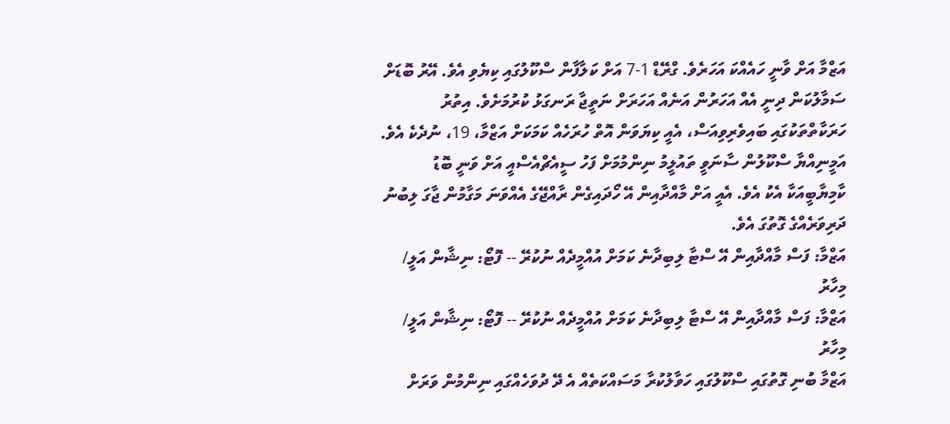އަޒްމާ އަށް ވާނީ ހައެއްކަ އަހަރެވެ. ގްރޭޑް 1-7 އަށް ކަލާފާން ސްކޫލުގައި ކިޔެވި އެވެ. އޭރު ބޮޑަށް ސަމާލުކަން ދިނީ އެއް އަހަރުން އަނެއް އަހަރަށް ނަތީޖާ ރަނގަޅު ކުރުމަށެވެ. އިތުރު ހަރަކާތްތަކުގައި ބައިވެރިވިއަސް، އެއީ ކިޔަވަން އޮތް ހުރަހެއް ކަމަކަށް އަޒްމާ، 19، ނުދެކެ އެވެ.
އަމީނިއްޔާ ސްކޫލުން ސާނަވީ ތައުލީމު ނިންމުމަށް ފަހު ސީއެޗްއެސްއީ އަށް ވަނީ ބޮޑު ކާމިޔާބީއަކާ އެކު އެވެ. އެއީ އަށް މާއްދާއިން އޭ ހޯދައިގެން ރާއްޖޭގެ އެއްވަނަ މަގާމުން ޖާގަ ލިބުނު ދަރިވަރެއްގެ ގޮތުގަ އެވެ.
އަޒްމާ: ފަސް މާއްދާއިން އޭ ސްޓާ ލިބިދާނެ ކަމަށް އުއްމީދެއް ނުކުރޭ -- ފޮޓޯ: ނިޝާން އަލީ/ މިހާރު
އަޒްމާ: ފަސް މާއްދާއިން އޭ ސްޓާ ލިބިދާނެ ކަމަށް އުއްމީދެއް ނުކުރޭ -- ފޮޓޯ: ނިޝާން އަލީ/ މިހާރު
އަޒްމާ ބުނި ގޮތުގައި ސްކޫލުގައި ހަވާލުކުރާ މަސައްކަތެއް އެ ދޭ ދުވަހެއްގައި ނިންމުން ވަރަށް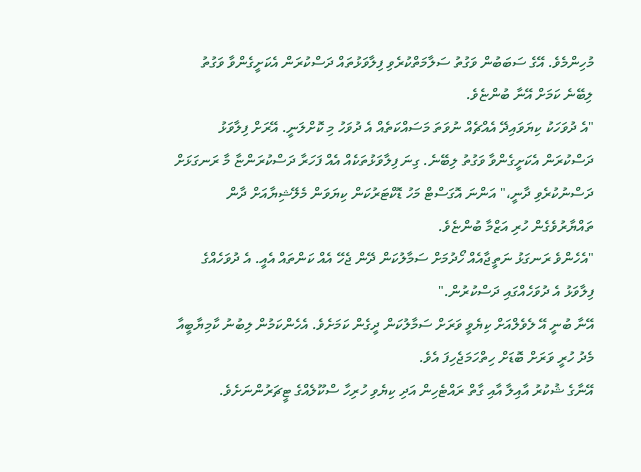މުހިންމެވެ. އޭގެ ސަބަބުން ވަގުތު ސަލާމަތްކުރެވި ފިލާވަޅުތައް ދަސްކުރަން އެކަށީގެންވާ ވަގުތު ލިބޭނެ ކަމަށް އޭނާ ބުންޏެވެ.
"އެ ދުވަހަކު ކިޔަވައިދޭ އެއްޗެއް ނުވަތަ މަސައްކަތެއް އެ ދުވަހު މި ކޮށްލަނީ. އޭރަށް ފިލާވަޅު ދަސްކުރަން އެކަށީގެންވާ ވަގުތު ލިބޭނެ. ގިނަ ފިލާވަޅުތަކެއް އެއް ފަހަރާ ދަސްކުރަންޏާ މާ ރަނގަޅަށް ދަސްނުކުރެވި ދާނީ،" އަންނަ އޮގަސްޓް މަހު ޑޮކްޓަރުކަން ކިޔަވަން މެލޭޝިޔާއަށް ދާން ތައްޔާރުވެގެން ހުރި އަޒްމާ ބުންޏެވެ.
"އެހެންވެ ރަނގަޅު ނަތީޖާއެއް ހޯދުމަށް ސަމާލުކަން ދޭން ޖެހޭ އެއް ކަންތައް އެއީ. އެ ދުވަހެއްގެ ފިލާވަޅު އެ ދުވަހެއްގައި ދަސްކުރުން."
އޭނާ ބުނީ އޭ ލެވެލްއަށް ކިޔެވީ ވަރަށް ސަމާލުކަން ދީގެން ކަމަށެވެ. އެހެންކަމުން ލިބުނު ކާމިޔާބީއާ މެދު ހުރީ ވަރަށް ބޮޑަށް ހިތްހަމަޖެހިފަ އެވެ.
އޭނާގެ ޝުކުރު އާއިލާ އާއި ގާތް ރައްޓެހިން އަދި ކިޔެވި ހުރިހާ ސްކޫލެއްގެ ޓީޗަރުންނަށެވެ.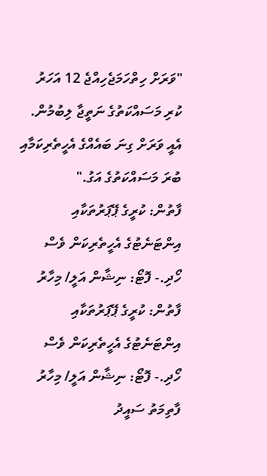"ވަރަށް ހިތްހަމަޖެހިއްޖެ 12 އަހަރު ކުރި މަސައްކަތުގެ ނަތީޖާ ލިބުމުން. އެއީ ވަރަށް ގިނަ ބައެއްގެ އެހީތެރިކަމާއި ބުރަ މަސައްކަތުގެ އަގު."
ފާތުން: ކުރީގެ ޕޭޕަރުތަކާއި އިންޓަނެޓުގެ އެހީތެރިކަން ވެސް ހޯދި.- ފޮޓޯ: ނިޝާން އަލީ/ މިހާރު
ފާތުން: ކުރީގެ ޕޭޕަރުތަކާއި އިންޓަނެޓުގެ އެހީތެރިކަން ވެސް ހޯދި.- ފޮޓޯ: ނިޝާން އަލީ/ މިހާރު
ފާތިމަތު ސައީދު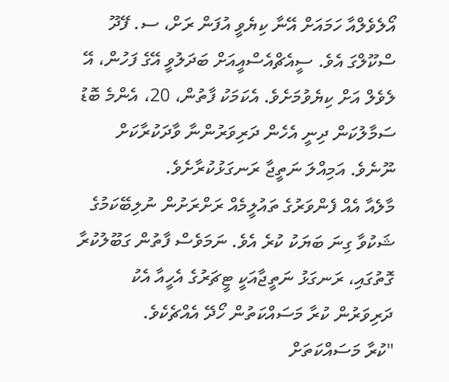އޯލެވެލްއާ ހަމައަށް އޭނާ ކިޔެވީ އުފަން ރަށް، ސ. ފޭދޫ ސްކޫލްގަ އެވެ. ސީއެޗްއެސްއީއަށް ބަދަލުވީ އޭގެ ފަހުން، އޭ ލެވެލް އަށް ކިޔެވުމަށެވެ. އެކަމަކު ފާތުން، 20، އެންމެ ބޮޑު ސަމާލުކަން ދިނީ އެހެން ދަރިވަރުންނާ ވާދަކުރާކަށް ނޫނެވެ. އަމިއްލަ ނަތީޖާ ރަނގަޅުކުރާށެވެ.
މާލެއާ އެއް ފެންވަރުގެ ތައުލީމެއް ރަށްރަށުން ނުލިބޭކަމުގެ ޝަކުވާ ގިނަ ބަޔަކު ކުރެ އެވެ. ނަމަވެސް ފާތުން ގަބޫލުކުރާ ގޮތުގައި، ރަނގަޅު ނަތީޖާއަކީ ޓީޗަރުގެ އެހީއާ އެކު ދަރިވަރުން ކުރާ މަސައްކަތުން ހޯދޭ އެއްޗެކެވެ.
"ކުރާ މަސައްކަތަށް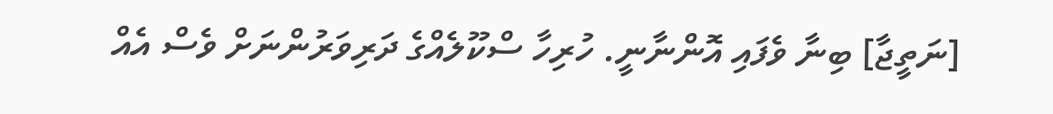[ނަތީޖާ] ބިނާ ވެފައި އޮންނާނީ. ހުރިހާ ސްކޫލެއްގެ ދަރިވަރުންނަށް ވެސް އެއް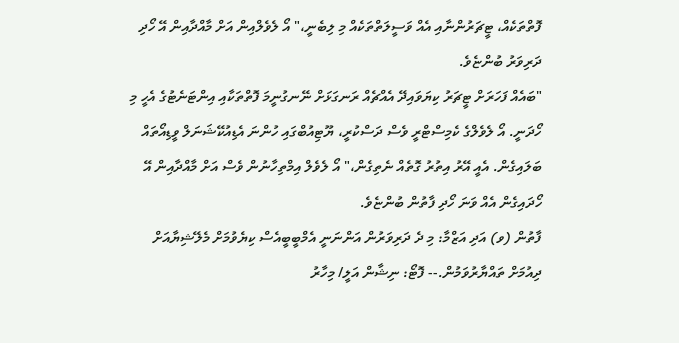ފޮތްތަކެއް، ޓީޗަރުންނާއި އެއް ވަސީލަތްތަކެއް މި ލިބެނީ،" އޯ ލެވެލްއިން އަށް މާއްދާއިން އޭ ހޯދި ދަރިވަރު ބުންޏެވެ.
"ބައެއް ފަހަރަށް ޓީޗަރު ކިޔަވައިދޭ އެއްޗެއް ރަނގަޅަށް ނޭނގުނީމަ ފޮތްތަކާއި އިންޓަނެޓުގެ އެހީ މި ހޯދަނީ. އޯ ލެވެލްގެ ކެމިސްޓްރީ ވެސް ދަސްކުރީ، ޔޫޓިއުބްގައި ހުންނަ އެޑިއުކޭޝަނަލް ވީޑިއޯތައް ބަލައިގެން. އެއީ އޭރު އިތުރު ގޮތެއް ނެތިގެން،" އޯ ލެވެލް އިމްތިހާނުން ވެސް އަށް މާއްދާއިން އޭ ހޯދައިގެން އެއް ވަނަ ހޯދި ފާތުން ބުންޏެވެ.
ފާތުން (ވ) އަދި އަޒްމާ: މި ދެ ދަރިވަރުން އަންނަނީ އެމްބީބީއެސް ކިޔެވުމަށް މެލޭޝިޔާއަށް ދިއުމަށް ތައްޔާރުވަމުން.-- ފޮޓޯ: ނިޝާން އަލީ/ މިހާރު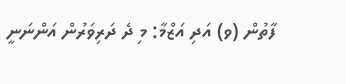ފާތުން (ވ) އަދި އަޒްމާ: މި ދެ ދަރިވަރުން އަންނަނީ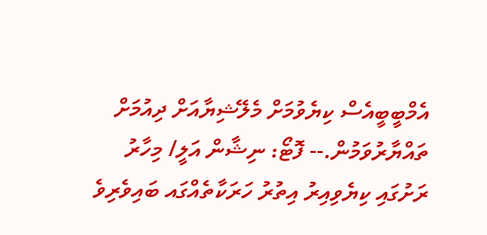އެމްބީބީއެސް ކިޔެވުމަށް މެލޭޝިޔާއަށް ދިއުމަށް ތައްޔާރުވަމުން.-- ފޮޓޯ: ނިޝާން އަލީ/ މިހާރު
ރަށުގައި ކިޔެވިއިރު އިތުރު ހަރަކާތެއްގައ ބައިވެރިވެ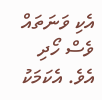އެކި ވަނަތައް ވެސް ހޯދި އެވެ. އެކަމަކު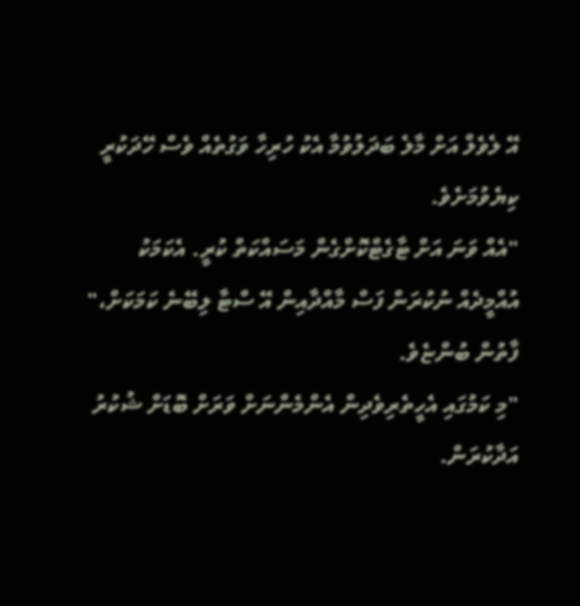އޭ ލެވެލް އަށް މާލެ ބަދަލުވުމާ އެކު ހުރިހާ ވަގުތެއް ވެސް ހޭދަކުރީ ކިޔެވުމަށެވެ.
"އެއް ވަނަ އަށް ޓާގެޓްކޮށްގެން މަސައްކަތް ކުރީ. އެކަމަކު އުއްމީދެއް ނުކުރަން ފަސް މާއްދާއިން އޭ ސްޓާ ލިބޭނެ ކަމަކަށް،" ފާތުން ބުންޏެވެ.
"މި ކަމުގައި އެހީތެރިވެދިން އެންމެންނަށް ވަރަށް ބޮޑަށް ޝުކުރު އަދާކުރަން.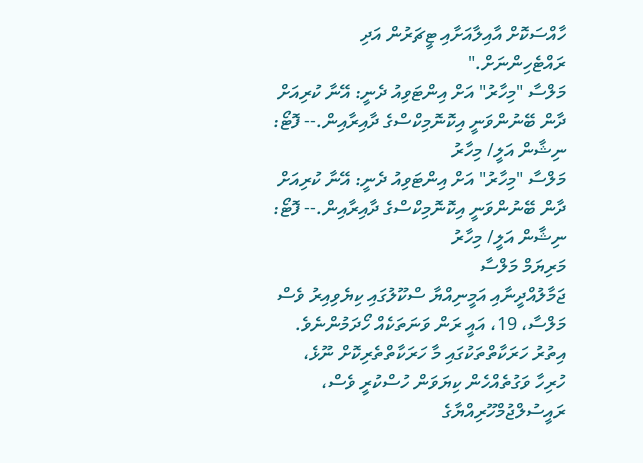ހާއްސަކޮށް އާއިލާއަށާއި ޓީޗަރުން އަދި ރައްޓެހިންނަށް."
މަލްސާ "މިހާރު" އަށް އިންޓަވިއު ދެނީ: އޭނާ ކުރިއަށް ދާން ބޭނުންވަނީ އިކޮނޮމިކްސްގެ ދާއިރާއިން.-- ފޮޓޯ: ނިޝާން އަލީ/ މިހާރު
މަލްސާ "މިހާރު" އަށް އިންޓަވިއު ދެނީ: އޭނާ ކުރިއަށް ދާން ބޭނުންވަނީ އިކޮނޮމިކްސްގެ ދާއިރާއިން.-- ފޮޓޯ: ނިޝާން އަލީ/ މިހާރު
މަރިޔަމް މަލްސާ
ޖަމާލުއްދީނާއި އަމީނިއްޔާ ސްކޫލުގައި ކިޔެވިއިރު ވެސް މަލްސާ، 19، އައީ ރަން ވަނަތަކެއް ހޯދަމުންނެވެ. އިތުރު ހަރަކާތްތަކުގައި މާ ހަރަކާތްތެރިކޮށް ނޫޅެ، ހުރިހާ ވަގުތެއްހެން ކިޔަވަން ހުސްކުރީ ވެސް، ރައީސުލްޖުމްހޫރިއްޔާގެ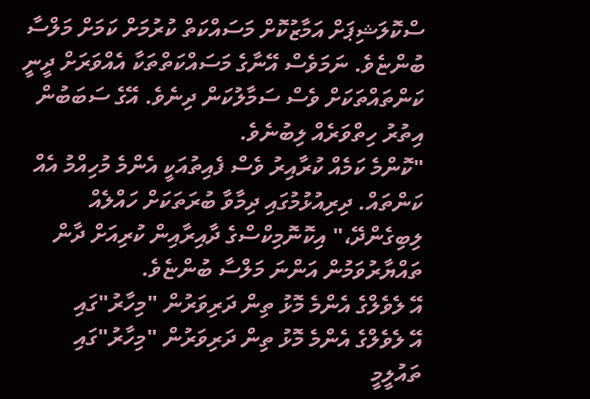ސްކޮލަޝިޕަށް އަމާޒުކޮށް މަސައްކަތް ކުރުމަށް ކަމަށް މަލްސާ ބުންޏެވެ. ނަމަވެސް އޭނާގެ މަސައްކަތްތަކާ އެއްވަރަށް ދީނީ ކަންތައްތަކަށް ވެސް ސަމާލުކަން ދިނެވެ. އޭގެ ސަބަބުން އިތުރު ހިތްވަރެއް ލިބުނެވެ.
"ކޮންމެ ކަމެއް ކުރާއިރު ވެސް ފެއިތުއަކީ އެންމެ މުހިއްމު އެއް ކަންތައް. ދިރިއުޅުމުގައި ދިމާވާ ބުރަތަކަށް ހައްލެއް ލިބިގެންދޭ،" އިކޮނޮމިކްސްގެ ދާއިރާއިން ކުރިއަށް ދާން ތައްޔާރުވަމުން އަންނަ މަލްސާ ބުންޏެވެ.
އޭ ލެވެލްގެ އެންމެ މޮޅު ތިން ދަރިވަރުން "މިހާރު"ގައި
އޭ ލެވެލްގެ އެންމެ މޮޅު ތިން ދަރިވަރުން "މިހާރު"ގައި
ތައުލީމީ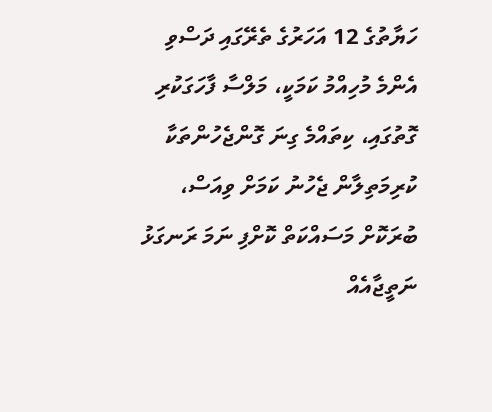ހަޔާތުގެ 12 އަހަރުގެ ތެރޭގައި ދަސްވި އެންމެ މުހިއްމު ކަމަކީ، މަލްސާ ފާހަގަކުރި ގޮތުގައި، ކިތައްމެ ގިނަ ގޮންޖެހުންތަކާ ކުރިމަތިލާން ޖެހުނު ކަމަށް ވިއަސް، ބުރަކޮށް މަސައްކަތް ކޮށްފި ނަމަ ރަނގަޅު ނަތީޖާއެއް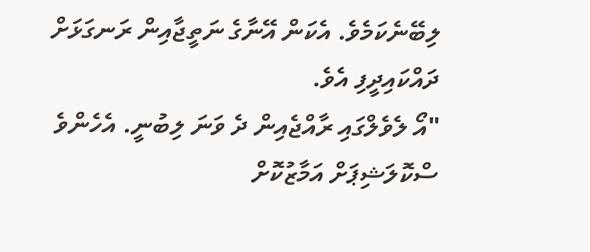ލިބޭނެކަމެވެ. އެކަން އޭނާގެ ނަތީޖާއިން ރަނގަޅަށް ދައްކައިދީފި އެވެ.
"އޯ ލެވެލްގައި ރާއްޖެއިން ދެ ވަނަ ލިބުނީ. އެހެންވެ ސްކޮލަޝިޕަށް އަމާޒުކޮށް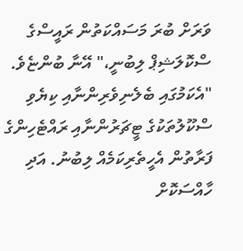ވަރަށް ބުރަ މަސައްކަތުން ރައީސްގެ ސްކޮލަޝިޕް ލިބުނީ،" އޭނާ ބުންޏެވެ.
"އެކަމުގައި ބެލެނިވެރިންނާއި ކިޔެވި ސްކޫލުތަކުގެ ޓީޗަރުންނާއި ރައްޓެހިންގެ ފަރާތުން އެހީތެރިކަމެއް ލިބުނު. އަދި ހާއްސަކޮށް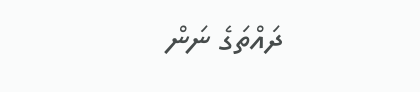ދައްތަގެ ނަން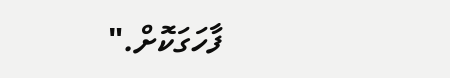ފާހަގަކޮށް."